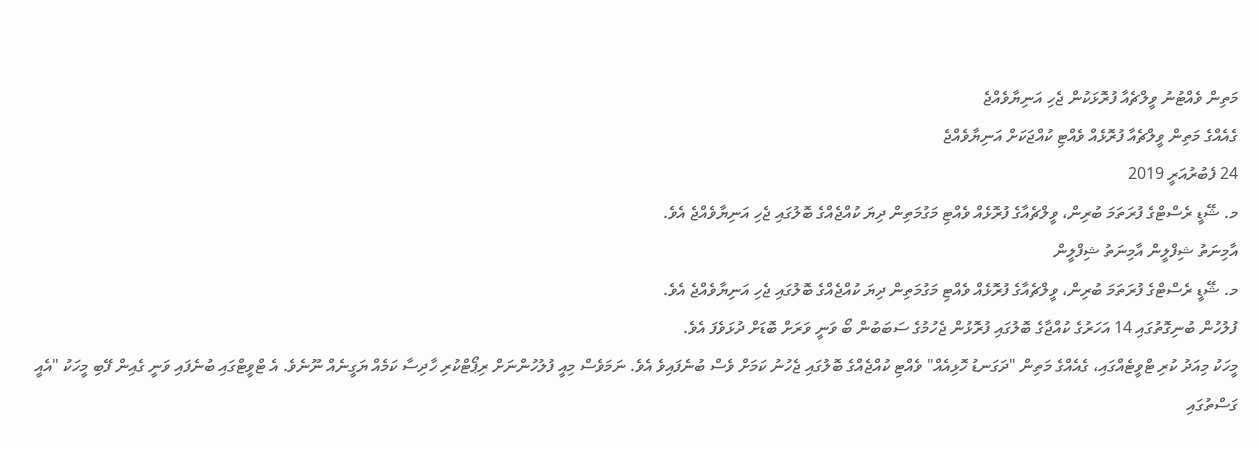މަތިން ވެއްޓުނު ވީލްޗެއާ ފުރޮޅަކުން ޖެހި އަނިޔާވެއްޖެ
ގެއެއްގެ މަތިން ވީލްޗެއާ ފުރޮޅެއް ވެއްޓި ކުއްޖަކަށް އަނިޔާވެއްޖެ
24 ފެބުރުއަރީ 2019
މ. ޝޭޑީ ރެސްޓްގެ ފުރަތަމަ ބުރިން، ވީލްޗެއާގެ ފުރޮޅެއް ވެއްޓި މަގުމަތިން ދިޔަ ކުއްޖެއްގެ ބޮލުގައި ޖެހި އަނިޔާވެއްޖެ އެވެ.
އާމިނަތު ޝިފްލީން އާމިނަތު ޝިފްލީން
މ. ޝޭޑީ ރެސްޓްގެ ފުރަތަމަ ބުރިން، ވީލްޗެއާގެ ފުރޮޅެއް ވެއްޓި މަގުމަތިން ދިޔަ ކުއްޖެއްގެ ބޮލުގައި ޖެހި އަނިޔާވެއްޖެ އެވެ.
ފުލުހުން ބުނިގޮތުގައި 14 އަހަރުގެ ކުއްޖާގެ ބޮލުގައި ފުރޮޅުން ޖެހުމުގެ ސަބަބުން ބޯ ވަނީ ވަރަށް ބޮޑަށް ދުޅަވެފަ އެވެ.
މީހަކު މިއަދު ކުރި ޓްވީޓެއްގައި، ގެއެއްގެ މަތިން "ދަގަނޑު ހޮޅިއެއް" ވެއްޓި ކުއްޖެއްގެ ބޮލުގައި ޖެހުނު ކަމަށް ވެސް ބުނެފައިވެ އެވެ. ނަމަވެސް މިއީ ފުލުހުންނަށް ރިޕޯޓްކުރި ހާދިސާ ކަމެއް ޔަގީނެއް ނޫނެވެ. އެ ޓްވީޓްގައި ބުނެފައި ވަނީ ގެއިން ފޭބި މީހަކު "އެއީ ގަސްތުގައި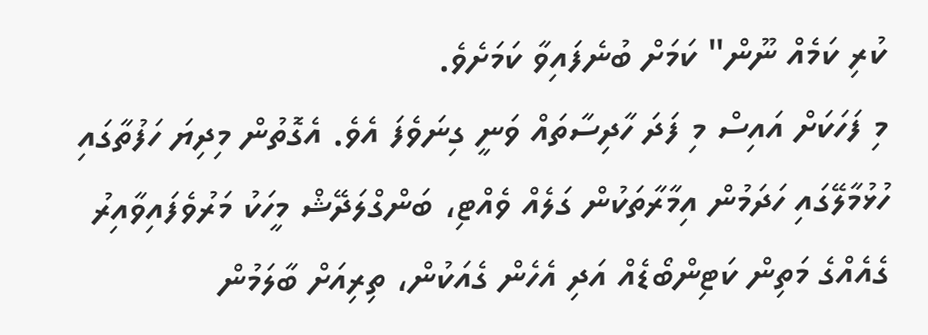ކުރި ކަމެއް ނޫން" ކަމަށް ބުނެފައިވާ ކަމަށެވެ.
މި ފަހަކަށް އައިސް މި ފަދަ ހާދިސާތައް ވަނީ ގިނަވެފަ އެވެ. އެގޮތުން މިދިޔަ ހަފުތާގައި ހުޅުމާލޭގައި ހަދަމުން އިމާރާތަކުން ގަލެއް ވެއްޓި، ބަންގްލަދޭޝް މީހަކު މަރުވެފައިވާއިރު ގެއެއްގެ މަތިން ކަޓިންބޯޑެއް އަދި އެހެން ގެއަކުން، ތިރިއަށް ބާލަމުން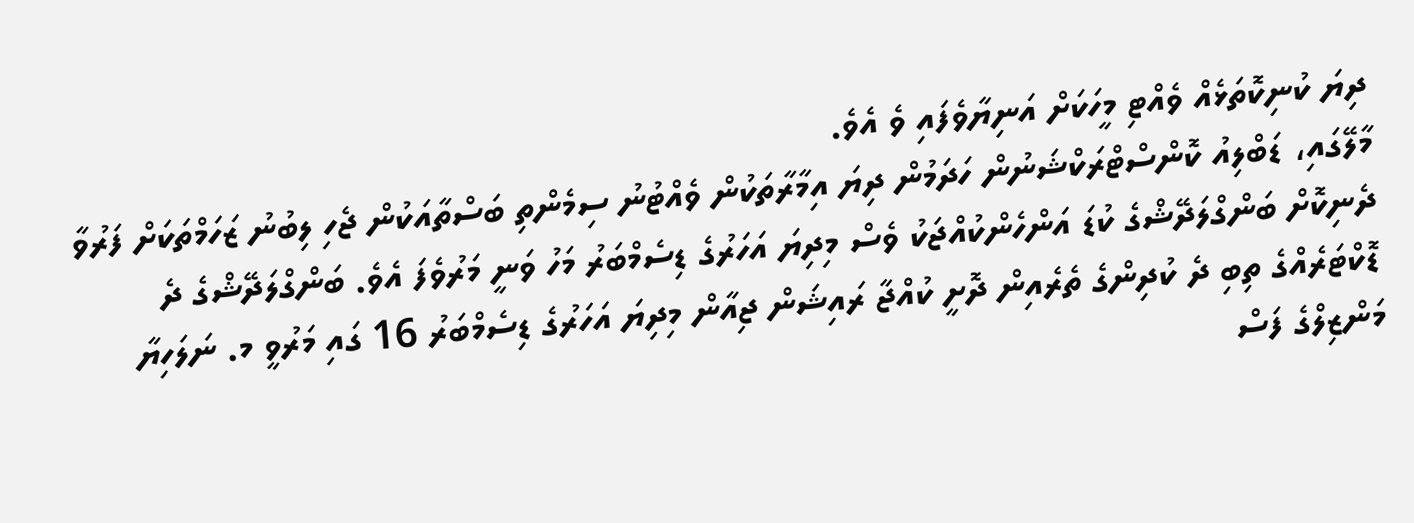ދިޔަ ކުނިކޮތަޅެއް ވެއްޓި މީހަކަށް އަނިޔާވެފައި ވެ އެވެ.
މާލޭގައި، ޑަބްލިއު ކޮންސްޓްރަކްޝަނުން ހަދަމުން ދިޔަ އިމާރާތަކުން ވެއްޓުނު ސިމެންތި ބަސްތާއަކުން ޖެހި ލިބުނު ޒަހަމްތަކަށް ފަރުވާ ދެނިކޮށް ބަންގްލަދޭޝްގެ ކުޑަ އަންހެންކުއްޖަކު ވެސް މިދިޔަ އަހަރުގެ ޑިސެމްބަރު މަހު ވަނީ މަރުވެފަ އެވެ. ބަންގްލަދޭޝްގެ ދެ ޑޮކްޓަރެއްގެ ތިބި ދެ ކުދިންގެ ތެރެއިން ދޮށީ ކުއްޖާ ރައިޝަން ޖިއާން މިދިޔަ އަހަރުގެ ޑިސެމްބަރު 16 ގައި މަރުވީ މ. ނަލަހިޔާ މަންޒިލްގެ ފަސް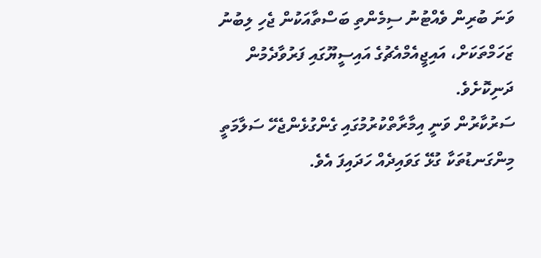ވަނަ ބުރިން ވެއްޓުނު ސިމެންތި ބަސްތާއަކުން ޖެހި ލިބުނު ޒަހަމްތަކަށް، އައިޖީއެމްއެޗުގެ އައިސީޔޫގައި ފަރުވާދެމުން ދަނިކޮށެވެ.
ސަރުކާރުން ވަނީ އިމާރާތްކުރުމުގައި ގެންގުޅެންޖެހޭ ސަލާމަތީ މިންގަނޑުތަކާ ގުޅޭ ގަވައިދެއް ހަދައިފަ އެވެ.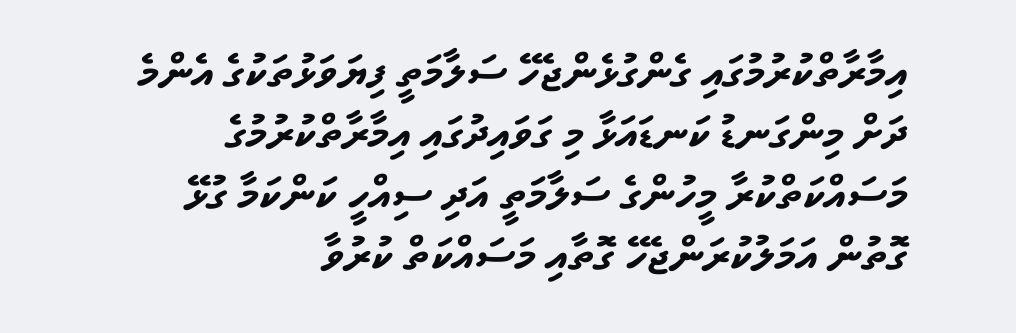އިމާރާތްކުރުމުގައި ގެންގުޅެންޖެހޭ ސަލާމަތީ ފިޔަވަޅުތަކުގެ އެންމެ ދަށް މިންގަނޑު ކަނޑައަޅާ މި ގަވައިދުގައި އިމާރާތްކުރުމުގެ މަސައްކަތްކުރާ މީހުންގެ ސަލާމަތީ އަދި ސިއްހީ ކަންކަމާ ގުޅޭ ގޮތުން އަމަލުކުރަންޖެހޭ ގޮތާއި މަސައްކަތް ކުރުވާ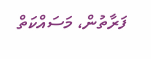ފަރާތުން، މަސައްކަތް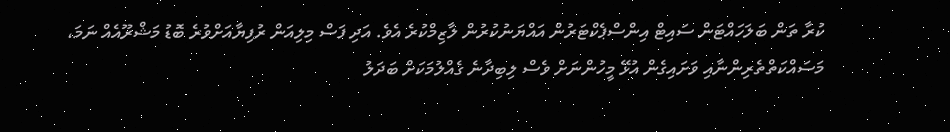ކުރާ ތަން ބަލަހައްޓަން ސައިޓް އިންސްޕެކްޓަރުން އައްޔަނުކުރުން ލާޒިމްކުރެ އެވެ. އަދި ފަސް މިލިއަން ރުފިޔާއަށްވުރެ ބޮޑު މަޝްރޫއެއް ނަމަ، މަސައްކަތްތެރިންނާއި ވަށައިގެން އުޅޭ މީހުންނަށް ވެސް ލިބިދާނެ ގެއްލުމަކަށް ބަދަލު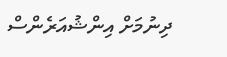ދިނުމަށް އިންޝުއަރެންސް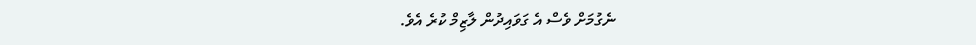ނެގުމަށް ވެސް އެ ގަވައިދުން ލާޒިމް ކުރެ އެވެ.